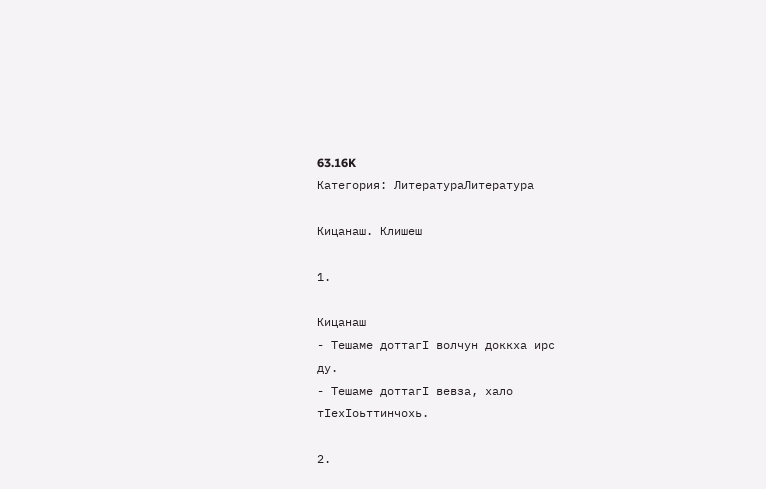63.16K
Категория: ЛитератураЛитература

Кицанаш. Клишеш

1.

Кицанаш
- Тешаме доттагI волчун доккха ирс
ду.
- Тешаме доттагI вевза, хало
тIехIоьттинчохь.

2.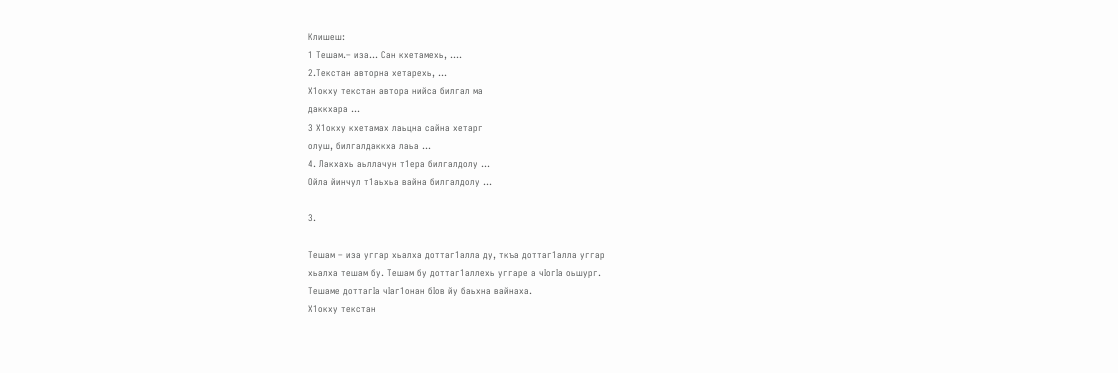Клишеш:
1 Тешам.– иза… Сан кхетамехь, ….
2.Текстан авторна хетарехь, …
Х1окху текстан автора нийса билгал ма
даккхара …
3 Х1окху кхетамах лаьцна сайна хетарг
олуш, билгалдаккха лаьа …
4. Лакхахь аьллачун т1ера билгалдолу …
Ойла йинчул т1аьхьа вайна билгалдолу …

3.

Тешам – иза уггар хьалха доттаг1алла ду, ткъа доттаг1алла уггар
хьалха тешам бу. Тешам бу доттаг1аллехь уггаре а чIогIа оьшург.
Тешаме доттагIа чIаг1онан бIов йу баьхна вайнаха.
Х1окху текстан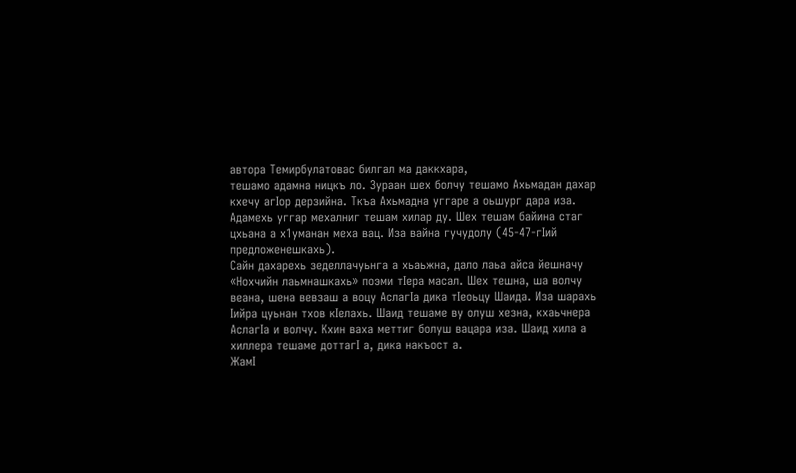автора Темирбулатовас билгал ма даккхара,
тешамо адамна ницкъ ло. Зураан шех болчу тешамо Ахьмадан дахар
кхечу агIор дерзийна. Ткъа Ахьмадна уггаре а оьшург дара иза.
Адамехь уггар мехалниг тешам хилар ду. Шех тешам байина стаг
цхьана а х1уманан меха вац. Иза вайна гучудолу (45-47-гIий
предложенешкахь).
Сайн дахарехь зеделлачуьнга а хьаьжна, дало лаьа айса йешначу
«Нохчийн лаьмнашкахь» поэми тIера масал. Шех тешна, ша волчу
веана, шена вевзаш а воцу АслагIа дика тIеоьцу Шаида. Иза шарахь
Iийра цуьнан тхов кIелахь. Шаид тешаме ву олуш хезна, кхаьчнера
АслагIа и волчу. Кхин ваха меттиг болуш вацара иза. Шаид хила а
хиллера тешаме доттагI а, дика накъост а.
ЖамI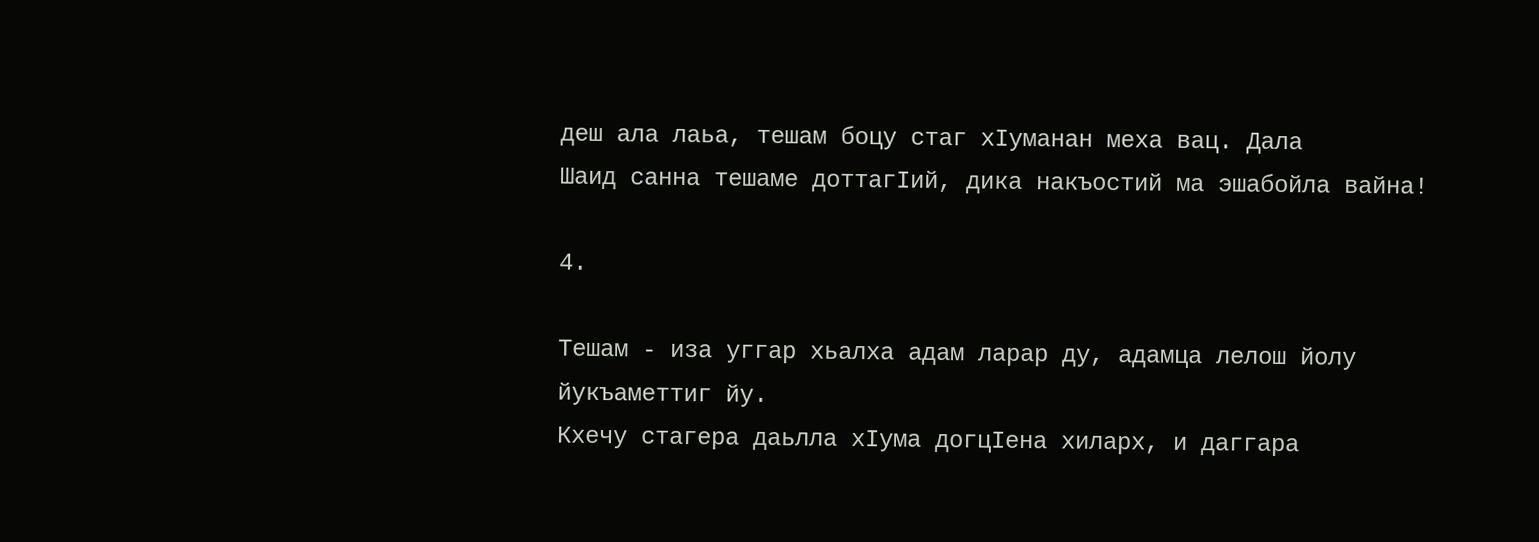деш ала лаьа, тешам боцу стаг хIуманан меха вац. Дала
Шаид санна тешаме доттагIий, дика накъостий ма эшабойла вайна!

4.

Тешам - иза уггар хьалха адам ларар ду, адамца лелош йолу йукъаметтиг йу.
Кхечу стагера даьлла хIума догцIена хиларх, и даггара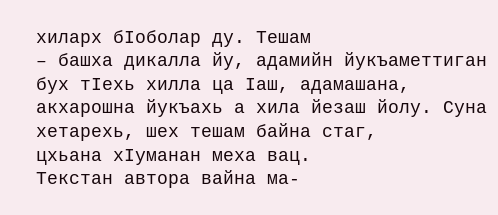хиларх бIоболар ду. Тешам
– башха дикалла йу, адамийн йукъаметтиган бух тIехь хилла ца Iаш, адамашана,
акхарошна йукъахь а хила йезаш йолу. Суна хетарехь, шех тешам байна стаг,
цхьана хIуманан меха вац.
Текстан автора вайна ма-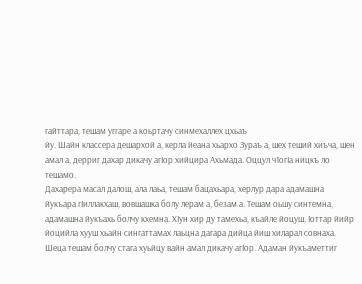гайттара, тешам уггаре а коьртачу синмехаллех цхьаъ
йу. Шайн классера дешархой а, керла йеана хьархо Зураъ а, шех теший хиъча, шен
амал а, дерриг дахар дикачу агIор хийцира Ахьмада. Оццул ч1огIа ницкъ ло
тешамо.
Дахарера масал далош, ала лаьа, тешам бацахьара, херлур дара адамашна
йукъара гIиллакхаш, вовшашка болу лерам а, безам а. Тешам оьшу синтемна,
адамашна йукъахь болчу кхемна. ХIун хир ду тамехьа, къайле йоцуш, Iоттар йийр
йоцийла хууш хьайн сингаттамах лаьцна дагара дийца йиш хиларал совнаха.
Шеца тешам болчу стага хуьйцу вайн амал дикачу агIор. Адаман йукъаметтиг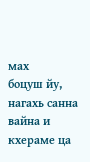мах
боцуш йу, нагахь санна вайна и кхераме ца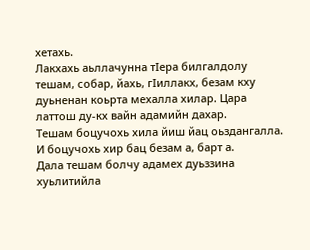хетахь.
Лакхахь аьллачунна тIера билгалдолу тешам, собар, йахь, гIиллакх, безам кху
дуьненан коьрта мехалла хилар. Цара латтош ду-кх вайн адамийн дахар.
Тешам боцучохь хила йиш йац оьздангалла. И боцучохь хир бац безам а, барт а.
Дала тешам болчу адамех дуьззина хуьлитийла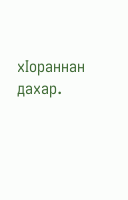хIораннан дахар.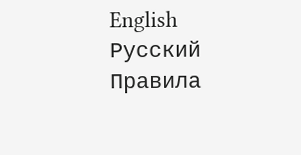English     Русский Правила